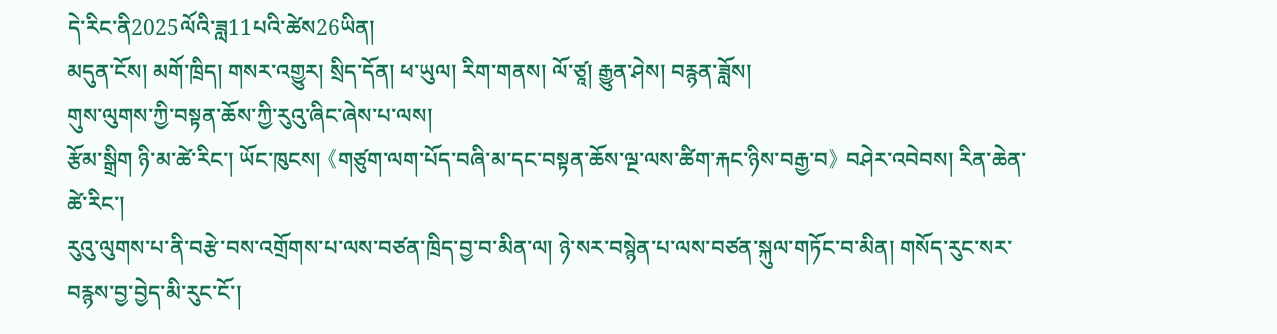དེ་རིང་ནི2025ལོའི་ཟླ11པའི་ཚེས26ཡིན།
མདུན་ངོས། མགོ་ཁྲིད། གསར་འགྱུར། སྲིད་དོན། ཕ་ཡུལ། རིག་གནས། ལོ་ཙཱ། རྒྱུན་ཤེས། བརྙན་ཟློས།
གུས་ལུགས་ཀྱི་བསྟན་ཆོས་ཀྱི་རུའུ་ཞིང་ཞེས་པ་ལས།
རྩོམ་སྒྲིག ཉི་མ་ཚེ་རིང་། ཡོང་ཁུངས། 《གཙུག་ལག་པོད་བཞི་མ་དང་བསྟན་ཆོས་ལྔ་ལས་ཚིག་རྐང་ཉིས་བརྒྱ་བ》 བཤེར་འབེབས། རིན་ཆེན་ཚེ་རིང་།
རུའུ་ལུགས་པ་ནི་བརྩེ་བས་འགྲོགས་པ་ལས་བཙན་ཁྲིད་བྱ་བ་མིན་ལ། ཉེ་སར་བསྙེན་པ་ལས་བཙན་སྐུལ་གཏོང་བ་མིན། གསོད་རུང་སར་བརྙས་བྱ་བྱེད་མི་རུང་ངོ་།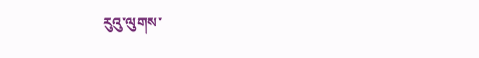རུའུ་ལུགས་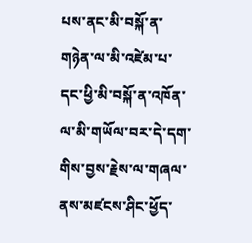པས་ནང་མི་བསྐོ་ན་གཉེན་ལ་མི་འཛེམ་པ་དང་ཕྱི་མི་བསྐོ་ན་འཁོན་ལ་མི་གཡོལ་བར་དེ་དག་གིས་བྱས་རྗེས་ལ་གཞལ་ནས་མཛངས་ཤིང་ཕྱོད་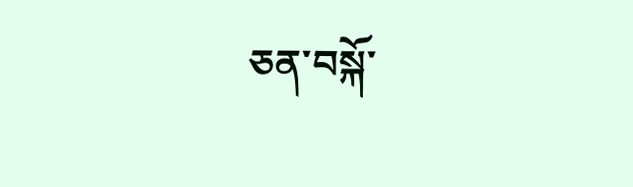ཅན་བསྐོ་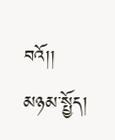བའོ།།
མཉམ་སྤྱོད།